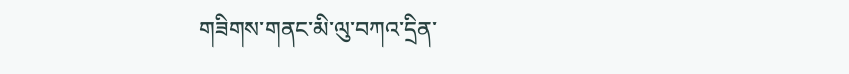གཟིགས་གནང་མི་ལུ་བཀའ་དྲིན་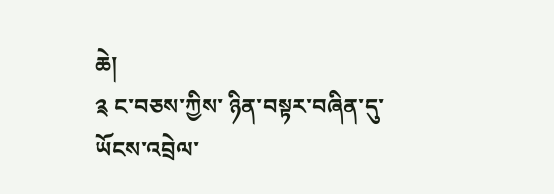ཆེ།
༉ ང་བཅས་ཀྱིས་ ཉིན་བསྟར་བཞིན་དུ་
ཡོངས་འབྲེལ་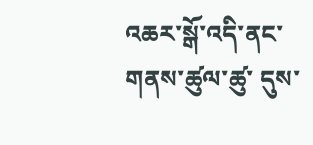འཆར་སྒོ་འདི་ནང་
གནས་ཚུལ་ཚུ་ དུས་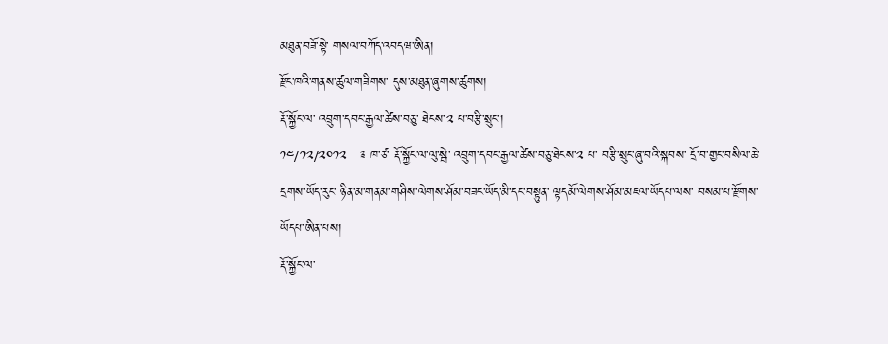མཐུན་བཟོ་སྟེ་ གསལ་བཀོད་འབདཝ་ཨིན།
རྫོང་ཁའི་གནས་ཚུལ་གཟིགས་ དུས་མཐུན་ཞུགས་ཚུགས།
རྡོ་སྐྱོང་ལ་ འབྲུག་དབང་རྒྱལ་ཚེས་བཅུ་ ཐེངས་༢ པ་བརྩི་སྲུང་།
༡༤/༡༢/༢༠༡༢   ༉ ཁ་ཙ་ རྡོ་སྐྱོང་ལ་ལུ་སྦེ་ འབྲུག་དབང་རྒྱལ་ཚེས་བཅུ་ཐེངས་༢ པ་ བརྩི་སྲུང་ཞུ་བའི་སྐབས་ དྲོ་བ་གྱང་བསིལ་ཆེ་དྲགས་ཡོད་རུང་ ཉིན་མ་གནམ་གཤིས་ལེགས་ཤོམ་བཟང་ཡོད་མི་དང་བསྟུན་ ལྟདམོ་ལེགས་ཤོམ་མཇལ་ཡོདཔ་ལས་ བསམ་པ་རྫོགས་ཡོདཔ་ཨིན་པས།
རྡོ་སྐྱོང་ལ་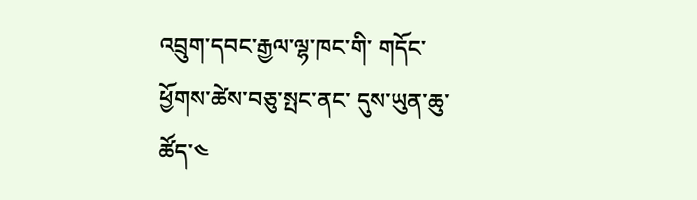འབྲུག་དབང་རྒྱལ་ལྷ་ཁང་གི་ གདོང་ཕྱོགས་ཚེས་བཅུ་སྤང་ནང་ དུས་ཡུན་ཆུ་ཚོད་༤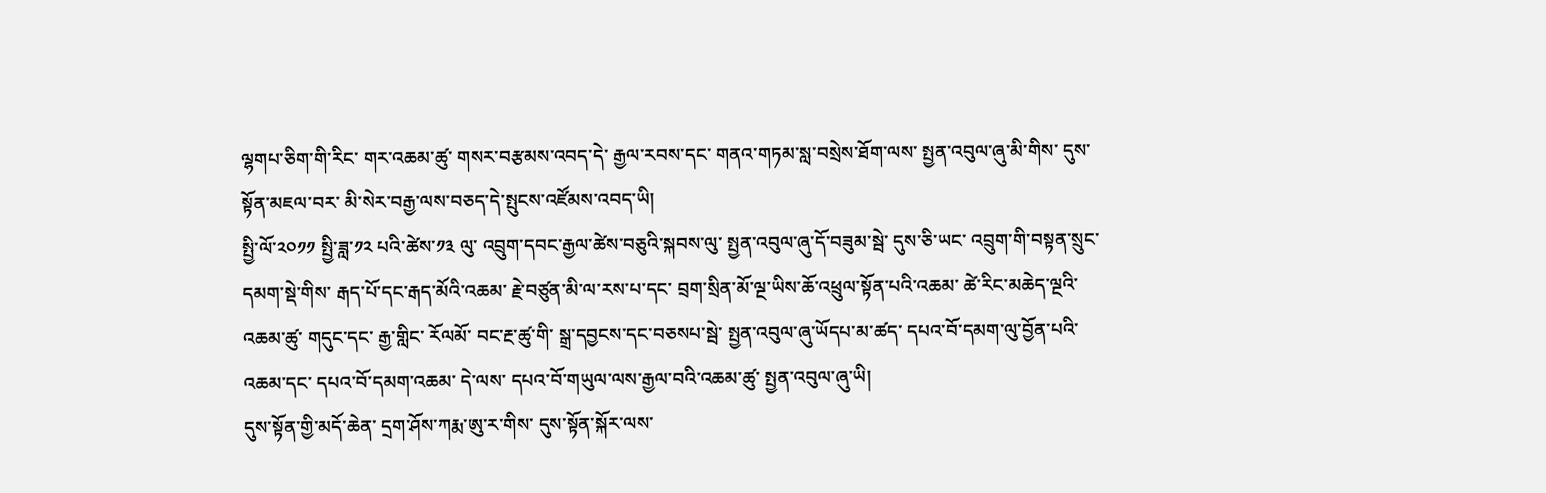ལྷགཔ་ཅིག་གི་རིང་ གར་འཆམ་ཚུ་ གསར་བརྩམས་འབད་དེ་ རྒྱལ་རབས་དང་ གནའ་གཏམ་སླ་བསྲེས་ཐོག་ལས་ སྤྱན་འབུལ་ཞུ་མི་གིས་ དུས་སྟོན་མཇལ་བར་ མི་སེར་བརྒྱ་ལས་བཅད་དེ་སྤུངས་འཛོམས་འབད་ཡི།
སྤྱི་ལོ་༢༠༡༡ སྤྱི་ཟླ་༡༢ པའི་ཚེས་༡༣ ལུ་ འབྲུག་དབང་རྒྱལ་ཚེས་བཅུའི་སྐབས་ལུ་ སྤྱན་འབུལ་ཞུ་དོ་བཟུམ་སྦེ་ དུས་ཅི་ཡང་ འབྲུག་གི་བསྟན་སྲུང་དམག་སྡེ་གིས་ རྒད་པོ་དང་རྒད་མོའི་འཆམ་ རྗེ་བཙུན་མི་ལ་རས་པ་དང་ བྲག་སྲིན་མོ་ལྔ་ཡིས་ཆོ་འཕྲུལ་སྟོན་པའི་འཆམ་ ཚེ་རིང་མཆེད་ལྔའི་འཆམ་ཚུ་ གདུང་དང་ རྒྱ་གླིང་ རོལམོ་ བང་རྔ་ཚུ་གི་ སྒྲ་དབྱངས་དང་བཅསཔ་སྦེ་ སྤྱན་འབུལ་ཞུ་ཡོདཔ་མ་ཚད་ དཔའ་བོ་དམག་ལུ་བྱོན་པའི་འཆམ་དང་ དཔའ་བོ་དམག་འཆམ་ དེ་ལས་ དཔའ་བོ་གཡུལ་ལས་རྒྱལ་བའི་འཆམ་ཚུ་ སྤྱན་འབུལ་ཞུ་ཡི།
དུས་སྟོན་གྱི་མདོ་ཆེན་ དྲག་ཤོས་ཀརྨ་ཨུ་ར་གིས་ དུས་སྟོན་སྐོར་ལས་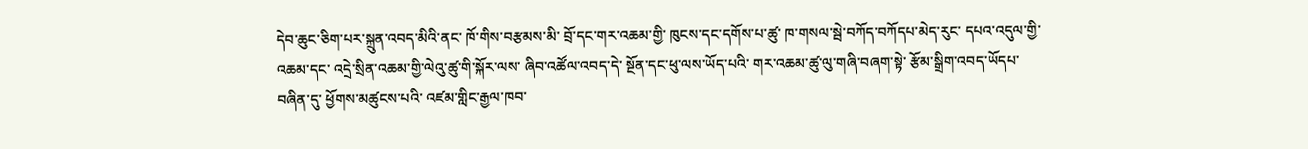དེབ་ཆུང་ཅིག་པར་སྐྲུན་འབད་མིའི་ནང་ ཁོ་གིས་བརྩམས་མི་ བྲོ་དང་གར་འཆམ་གྱི་ ཁུངས་དང་དགོས་པ་ཚུ་ ཁ་གསལ་སྦེ་བཀོད་བཀོདཔ་མེད་རུང་ དཔའ་འདུལ་གྱི་འཆམ་དང་ འདྲེ་སྲིན་འཆམ་གྱི་ལེའུ་ཚུ་གི་སྐོར་ལས་ ཞིབ་འཚོལ་འབད་དེ་ སྔོན་དང་ཕུ་ལས་ཡོད་པའི་ གར་འཆམ་ཚུ་ལུ་གཞི་བཞག་སྟེ་ རྩོམ་སྒྲིག་འབད་ཡོདཔ་བཞིན་དུ་ ཕྱོགས་མཚུངས་པའི་ འཛམ་གླིང་རྒྱལ་ཁབ་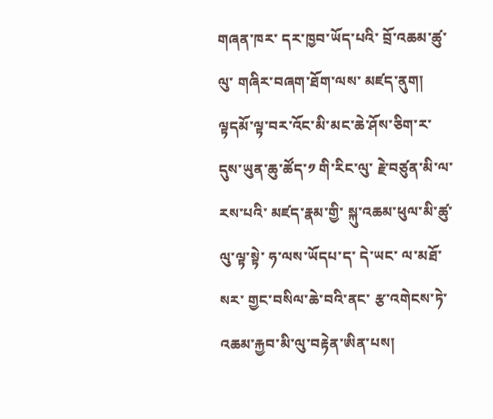གཞན་ཁར་ དར་ཁྱབ་ཡོད་པའི་ བྲོ་འཆམ་ཚུ་ལུ་ གཞིར་བཞག་ཐོག་ལས་ མཛད་ནུག།
ལྟདམོ་ལྟ་བར་འོང་མི་མང་ཆེ་ཤོས་ཅིག་ར་ དུས་ཡུན་ཆུ་ཚོད་༡ གི་རིང་ལུ་ རྗེ་བཙུན་མི་ལ་རས་པའི་ མཛད་རྣམ་གྱི་ སྐུ་འཆམ་ཕུལ་མི་ཚུ་ལུ་ལྟ་སྟེ་ ཧ་ལས་ཡོདཔ་ད་ དེ་ཡང་ ལ་མཐོ་སར་ གྱང་བསིལ་ཆེ་བའི་ནང་ རྩ་འགེངས་ཏེ་འཆམ་རྐྱབ་མི་ལུ་བརྟེན་ཨིན་པས།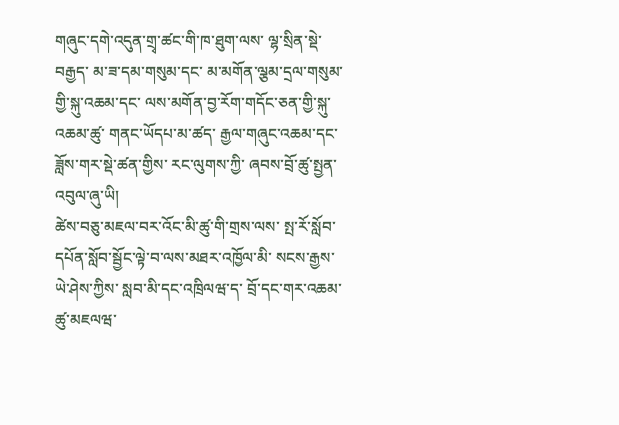གཞུང་དགེ་འདུན་གྲྭ་ཚང་གི་ཁ་ཐུག་ལས་ ལྷ་སྲིན་སྡེ་བརྒྱད་ མ་ཟ་དམ་གསུམ་དང་ མ་མགོན་ལྕམ་དྲལ་གསུམ་གྱི་སྐུ་འཆམ་དང་ ལས་མགོན་བྱ་རོག་གདོང་ཅན་གྱི་སྐུ་འཆམ་ཚུ་ གནང་ཡོདཔ་མ་ཚད་ རྒྱལ་གཞུང་འཆམ་དང་ཟློས་གར་སྡེ་ཚན་གྱིས་ རང་ལུགས་ཀྱི་ ཞབས་བྲོ་ཚུ་སྤྱན་འབུལ་ཞུ་ཡི།
ཚེས་བཅུ་མཇལ་བར་འོང་མི་ཚུ་གི་གྲས་ལས་ སྤ་རོ་སློབ་དཔོན་སློབ་སྦྱོང་ལྟེ་བ་ལས་མཐར་འཁྱོལ་མི་ སངས་རྒྱས་ཡེ་ཤེས་ཀྱིས་ སླབ་མི་དང་འཁྲིལཝ་ད་ བྲོ་དང་གར་འཆམ་ཚུ་མཇལཝ་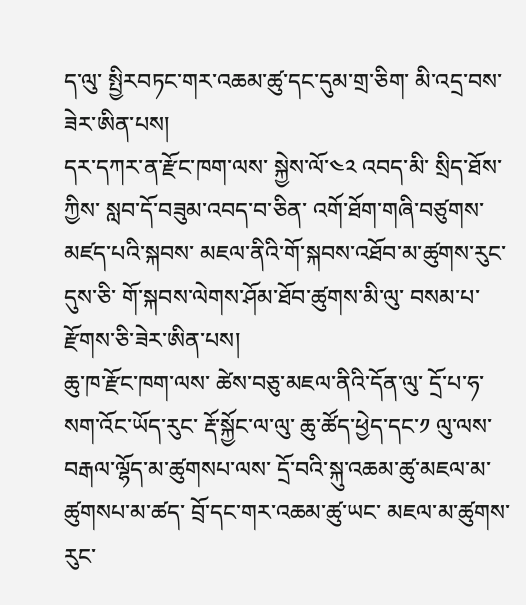ད་ལུ་ སྤྱིརབཏང་གར་འཆམ་ཚུ་དང་དུམ་གྲ་ཅིག་ མི་འདྲ་བས་ཟེར་ཨིན་པས།
དར་དཀར་ན་རྫོང་ཁག་ལས་ སྐྱེས་ལོ་༤༢ འབད་མི་ སྲིད་ཐོས་ཀྱིས་ སླབ་དོ་བཟུམ་འབད་བ་ཅིན་ འགོ་ཐོག་གཞི་བཙུགས་མཛད་པའི་སྐབས་ མཇལ་ནིའི་གོ་སྐབས་འཐོབ་མ་ཚུགས་རུང་ དུས་ཅི་ གོ་སྐབས་ལེགས་ཤོམ་ཐོབ་ཚུགས་མི་ལུ་ བསམ་པ་རྫོགས་ཅི་ཟེར་ཨིན་པས།
ཆུ་ཁ་རྫོང་ཁག་ལས་ ཚེས་བཅུ་མཇལ་ནིའི་དོན་ལུ་ དྲོ་པ་ཧ་སག་འོང་ཡོད་རུང་ རྡོ་སྐྱོང་ལ་ལུ་ ཆུ་ཚོད་ཕྱེད་དང་༡ ལུ་ལས་བརྒལ་ལྷོད་མ་ཚུགསཔ་ལས་ དྲོ་བའི་སྐུ་འཆམ་ཚུ་མཇལ་མ་ཚུགསཔ་མ་ཚད་ བྲོ་དང་གར་འཆམ་ཚུ་ཡང་ མཇལ་མ་ཚུགས་རུང་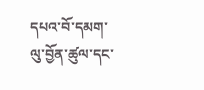དཔའ་བོ་དམག་ལུ་བྱོན་ཚུལ་དང་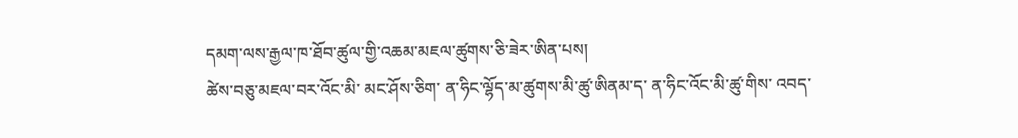དམག་ལས་རྒྱལ་ཁ་ཐོབ་ཚུལ་གྱི་འཆམ་མཇལ་ཚུགས་ཅི་ཟེར་ཨིན་པས།
ཚེས་བཅུ་མཇལ་བར་འོང་མི་ མང་ཤོས་ཅིག་ ན་ཧིང་ལྷོད་མ་ཚུགས་མི་ཚུ་ཨིནམ་ད་ ན་ཧིང་འོང་མི་ཚུ་གིས་ འབད་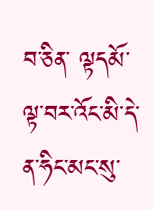བ་ཅིན་ ལྟདམོ་ལྟ་བར་འོང་མི་དེ་ ན་ཧིང་མང་སུ་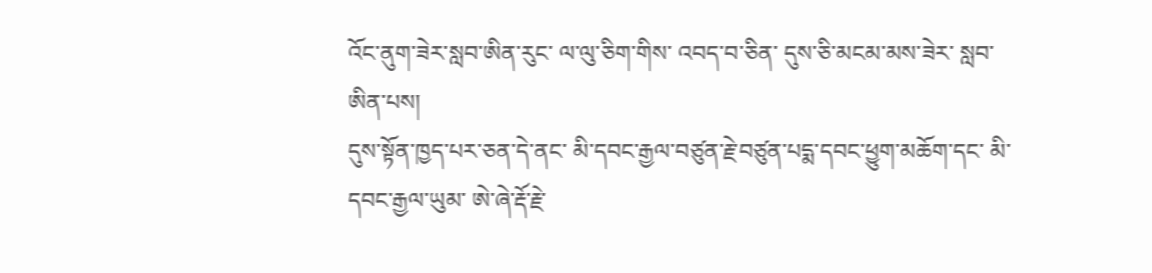འོང་ནུག་ཟེར་སླབ་ཨིན་རུང་ ལ་ལུ་ཅིག་གིས་ འབད་བ་ཅིན་ དུས་ཅི་མངམ་མས་ཟེར་ སླབ་ཨིན་པས།
དུས་སྟོན་ཁྱད་པར་ཅན་དེ་ནང་ མི་དབང་རྒྱལ་བཙུན་རྗེ་བཙུན་པདྨ་དབང་ཕྱུག་མཆོག་དང་ མི་དབང་རྒྱལ་ཡུམ་ ཨེ་ཞེ་རྡོ་རྗེ་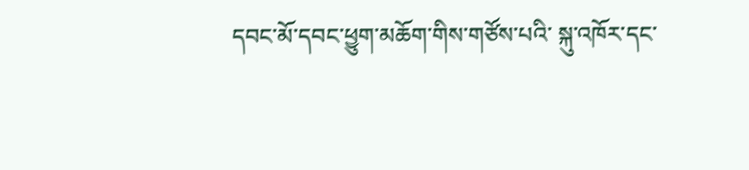དབང་མོ་དབང་ཕྱུག་མཆོག་གིས་གཙོས་པའི་ སྐུ་འཁོར་དང་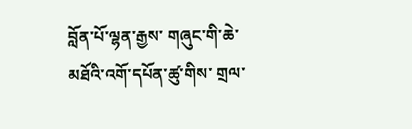བློན་པོ་ལྷན་རྒྱས་ གཞུང་གི་ཆེ་མཐོའི་འགོ་དཔོན་ཚུ་གིས་ གྲལ་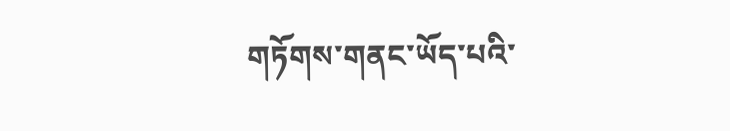གཏོགས་གནང་ཡོད་པའི་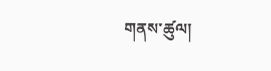གནས་ཚུལ།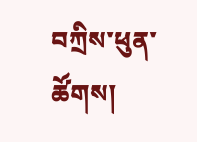བཀྲིས་ཕུན་ཚོགས།